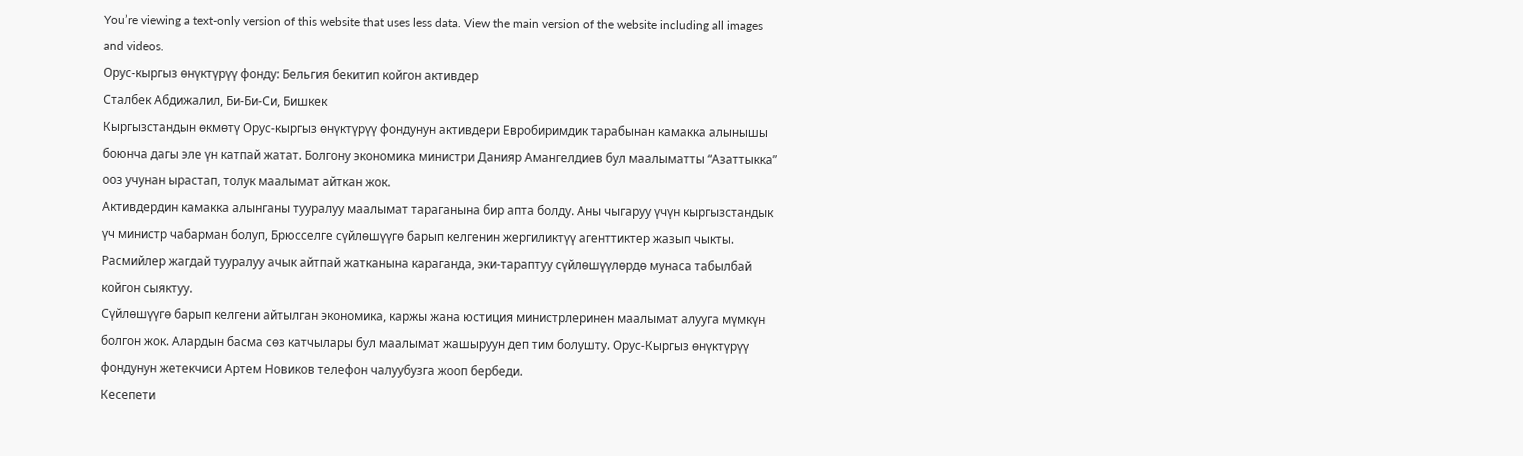You’re viewing a text-only version of this website that uses less data. View the main version of the website including all images and videos.
Орус-кыргыз өнүктүрүү фонду: Бельгия бекитип койгон активдер
Сталбек Абдижалил, Би-Би-Си, Бишкек
Кыргызстандын өкмөтү Орус-кыргыз өнүктүрүү фондунун активдери Евробиримдик тарабынан камакка алынышы боюнча дагы эле үн катпай жатат. Болгону экономика министри Данияр Амангелдиев бул маалыматты “Азаттыкка” ооз учунан ырастап, толук маалымат айткан жок.
Активдердин камакка алынганы тууралуу маалымат тараганына бир апта болду. Аны чыгаруу үчүн кыргызстандык үч министр чабарман болуп, Брюсселге сүйлөшүүгө барып келгенин жергиликтүү агенттиктер жазып чыкты. Расмийлер жагдай тууралуу ачык айтпай жатканына караганда, эки-тараптуу сүйлөшүүлөрдө мунаса табылбай койгон сыяктуу.
Сүйлөшүүгө барып келгени айтылган экономика, каржы жана юстиция министрлеринен маалымат алууга мүмкүн болгон жок. Алардын басма сөз катчылары бул маалымат жашыруун деп тим болушту. Орус-Кыргыз өнүктүрүү фондунун жетекчиси Артем Новиков телефон чалуубузга жооп бербеди.
Кесепети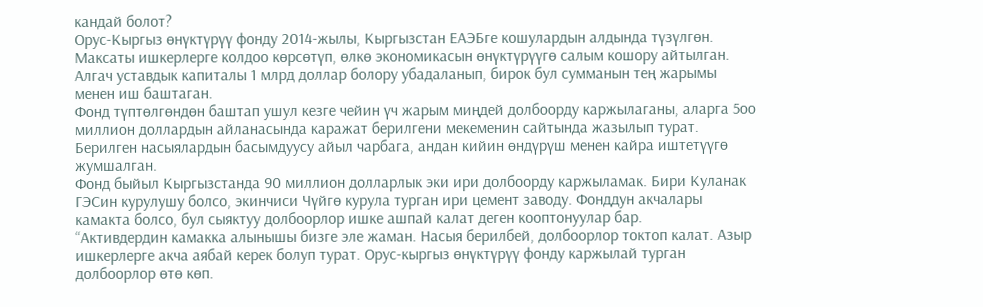кандай болот?
Орус-Кыргыз өнүктүрүү фонду 2014-жылы, Кыргызстан ЕАЭБге кошулардын алдында түзүлгөн. Максаты ишкерлерге колдоо көрсөтүп, өлкө экономикасын өнүктүрүүгө салым кошору айтылган. Алгач уставдык капиталы 1 млрд доллар болору убадаланып, бирок бул сумманын тең жарымы менен иш баштаган.
Фонд түптөлгөндөн баштап ушул кезге чейин үч жарым миңдей долбоорду каржылаганы, аларга 5оо миллион доллардын айланасында каражат берилгени мекеменин сайтында жазылып турат. Берилген насыялардын басымдуусу айыл чарбага, андан кийин өндүрүш менен кайра иштетүүгө жумшалган.
Фонд быйыл Кыргызстанда 90 миллион долларлык эки ири долбоорду каржыламак. Бири Куланак ГЭСин курулушу болсо, экинчиси Чүйгө курула турган ири цемент заводу. Фонддун акчалары камакта болсо, бул сыяктуу долбоорлор ишке ашпай калат деген кооптонуулар бар.
“Активдердин камакка алынышы бизге эле жаман. Насыя берилбей, долбоорлор токтоп калат. Азыр ишкерлерге акча аябай керек болуп турат. Орус-кыргыз өнүктүрүү фонду каржылай турган долбоорлор өтө көп.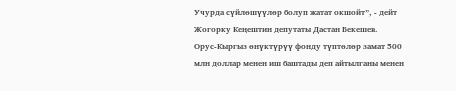Учурда сүйлөшүүлөр болуп жатат окшойт”, - дейт Жогорку Кеңештин депутаты Дастан Бекешев.
Орус-Кыргыз өнүктүрүү фонду түптөлөр замат 500 млн доллар менен иш баштады деп айтылганы менен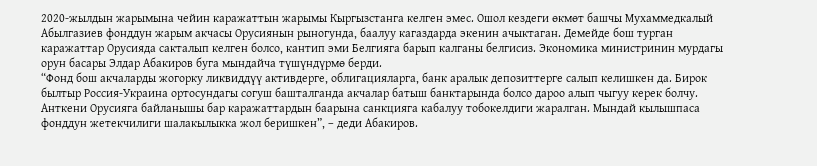2020-жылдын жарымына чейин каражаттын жарымы Кыргызстанга келген эмес. Ошол кездеги өкмөт башчы Мухаммедкалый Абылгазиев фонддун жарым акчасы Орусиянын рыногунда, баалуу кагаздарда экенин ачыктаган. Демейде бош турган каражаттар Орусияда сакталып келген болсо, кантип эми Белгияга барып калганы белгисиз. Экономика министринин мурдагы орун басары Элдар Абакиров буга мындайча түшүндүрмө берди.
“Фонд бош акчаларды жогорку ликвиддүү активдерге, облигацияларга, банк аралык депозиттерге салып келишкен да. Бирок былтыр Россия-Украина ортосундагы согуш башталганда акчалар батыш банктарында болсо дароо алып чыгуу керек болчу. Анткени Орусияга байланышы бар каражаттардын баарына санкцияга кабалуу тобокелдиги жаралган. Мындай кылышпаса фонддун жетекчилиги шалакылыкка жол беришкен”, – деди Абакиров.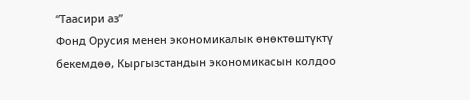“Таасири аз”
Фонд Орусия менен экономикалык өнөктөштүктү бекемдөө, Кыргызстандын экономикасын колдоо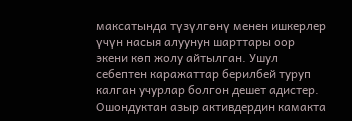максатында түзүлгөнү менен ишкерлер үчүн насыя алуунун шарттары оор экени көп жолу айтылган. Ушул себептен каражаттар берилбей туруп калган учурлар болгон дешет адистер. Ошондуктан азыр активдердин камакта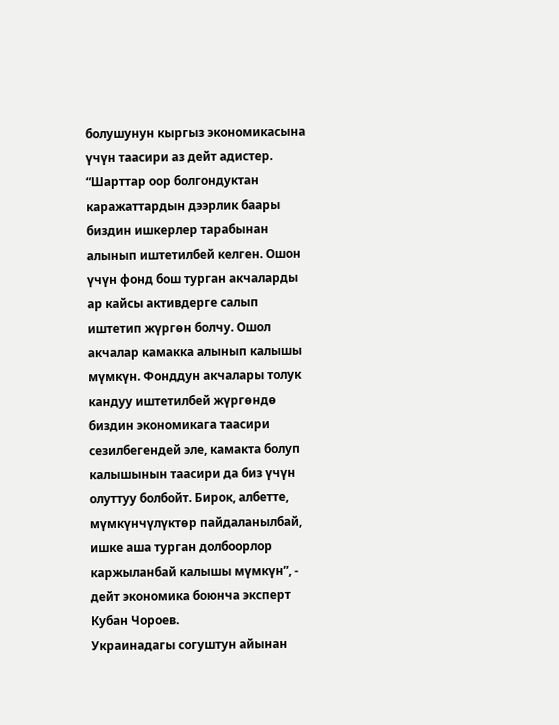болушунун кыргыз экономикасына үчүн таасири аз дейт адистер.
“Шарттар оор болгондуктан каражаттардын дээрлик баары биздин ишкерлер тарабынан алынып иштетилбей келген. Ошон үчүн фонд бош турган акчаларды ар кайсы активдерге салып иштетип жүргөн болчу. Ошол акчалар камакка алынып калышы мүмкүн. Фонддун акчалары толук кандуу иштетилбей жүргөндө биздин экономикага таасири сезилбегендей эле, камакта болуп калышынын таасири да биз үчүн олуттуу болбойт. Бирок, албетте, мүмкүнчүлүктөр пайдаланылбай, ишке аша турган долбоорлор каржыланбай калышы мүмкүн”, - дейт экономика боюнча эксперт Кубан Чороев.
Украинадагы согуштун айынан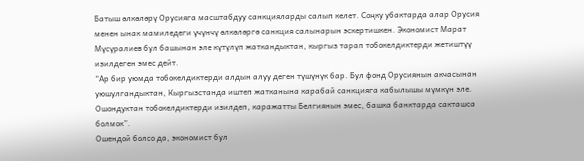Батыш өлкөлөрү Орусияга масштабдуу санкцияларды салып келет. Соңку убактарда алар Орусия менен ынак мамиледеги үчүнчү өлкөлөргө санкция салынарын эскертишкен. Экономист Марат Мүсүралиев бул башынан эле күтүлүп жаткандыктан, кыргыз тарап тобокелдиктерди жетиштүү изилдеген эмес дейт.
“Ар бир уюмда тобокелдиктерди алдын алуу деген түшүнүк бар. Бул фонд Орусиянын акчасынан уюшулгандыктан, Кыргызстанда иштеп жатканына карабай санкцияга кабылышы мүмкүн эле. Ошондуктан тобокелдиктерди изилдеп, каражатты Белгиянын эмес, башка банктарда сакташса болмок”.
Ошендой болсо да, экономист бул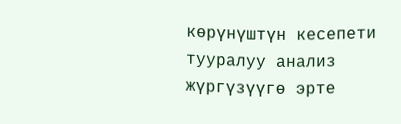көрүнүштүн кесепети тууралуу анализ жүргүзүүгө эрте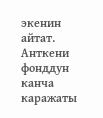экенин айтат. Анткени фонддун канча каражаты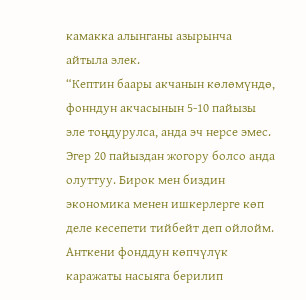камакка алынганы азырынча айтыла элек.
“Кептин баары акчанын көлөмүндө, фонндун акчасынын 5-10 пайызы эле тоңдурулса, анда эч нерсе эмес. Эгер 20 пайыздан жогору болсо анда олуттуу. Бирок мен биздин экономика менен ишкерлерге көп деле кесепети тийбейт деп ойлойм. Анткени фонддун көпчүлүк каражаты насыяга берилип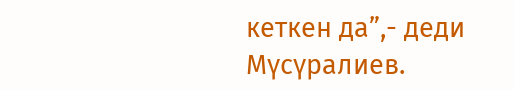кеткен да”,- деди Мүсүралиев.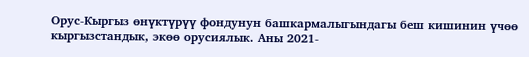Орус-Кыргыз өнүктүрүү фондунун башкармалыгындагы беш кишинин үчөө кыргызстандык, экөө орусиялык. Аны 2021-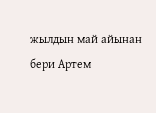жылдын май айынан бери Артем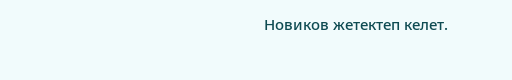Новиков жетектеп келет.